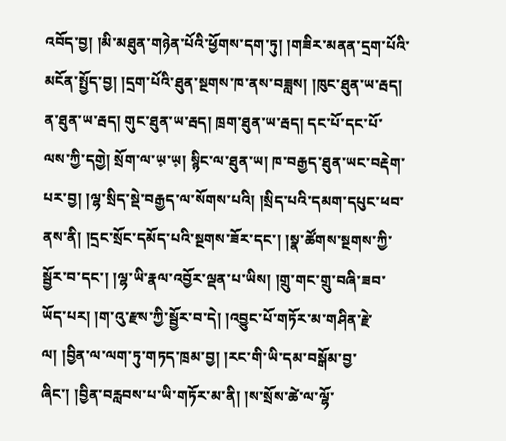འབོད་བྱ། །མི་མཐུན་གཉེན་པོའི་ཕྱོགས་དག་ཏུ། །གཟིར་མནན་དྲག་པོའི་མངོན་སྤྱོད་བྱ། །དྲག་པོའི་ཐུན་སྔགས་ཁ་ནས་བཟླས། །ཁུང་ཐུན་ཡ་རྦད། ན་ཐུན་ཡ་རྦད། གུང་ཐུན་ཡ་རྦད། ཁྲག་ཐུན་ཡ་རྦད། དང་པོ་དང་པོ་ལས་ཀྱི་དགྱེ། སྲོག་ལ་ཡ༷་ཡ༷། སྙིང་ལ་ཐུན་ཡ། ཁ་བརྒྱད་ཐུན་ཡང་བརྡེག་པར་བྱ། །ལྷ་སྲིད་སྡེ་བརྒྱད་ལ་སོགས་པའི། །སྲིད་པའི་དམག་དཔུང་ཕབ་ནས་ནི། །དྲང་སྲོང་དམོད་པའི་སྔགས་ཟོར་དང་། །སྣ་ཚོགས་སྔགས་ཀྱི་སྦྱོར་བ་དང་། །ལྷ་ཡི་རྣལ་འབྱོར་ལྡན་པ་ཡིས། །གྲུ་གང་གྲུ་བཞི་ཟབ་ཡོད་པར། །ག་འུ་རྫས་ཀྱི་སྦྱོར་བ་དེ། །འབྱུང་པོ་གཏོར་མ་གཤིན་རྗེ་ལ། །བྱིན་ལ་ལག་ཏུ་གཏད་ཁྲམ་བྱ། །རང་གི་ཡི་དམ་བསྒོམ་བྱ་ཞིང་། །བྱིན་བརླབས་པ་ཡི་གཏོར་མ་ནི། །ས་སྲོས་ཚེ་ལ་ལྷོ་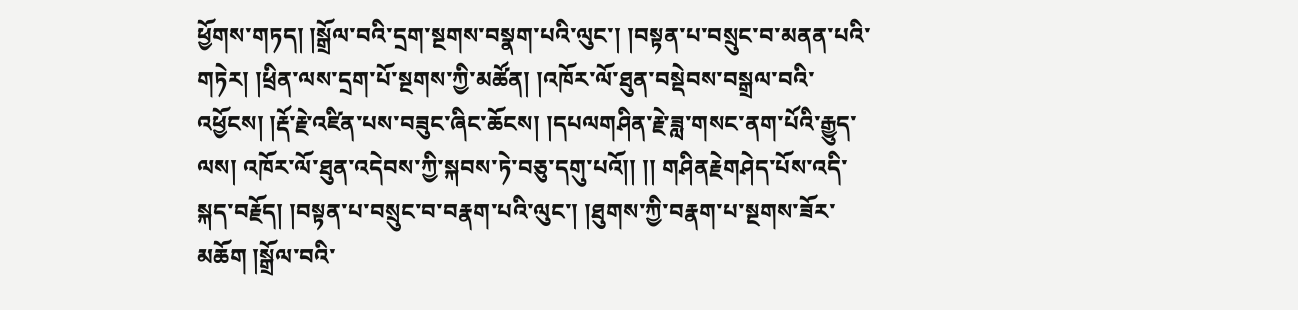ཕྱོགས་གཏད། །སྒྲོལ་བའི་དྲག་སྔགས་བསྣག་པའི་ལུང་། །བསྟན་པ་བསྲུང་བ་མནན་པའི་གཏེར། །ཕྲིན་ལས་དྲག་པོ་སྔགས་ཀྱི་མཚོན། །འཁོར་ལོ་ཐུན་བསྡེབས་བསྒྲལ་བའི་འཕྱོངས། །རྡོ་རྗེ་འཛིན་པས་བཟུང་ཞིང་ཆོངས། །དཔལགཤིན་རྗེ་ཟླ་གསང་ནག་པོའི་རྒྱུད་ལས། འཁོར་ལོ་ཐུན་འདེབས་ཀྱི་སྐབས་ཏེ་བཅུ་དགུ་པའོ།། །། གཤིནརྗེགཤེད་པོས་འདི་སྐད་བརྗོད། །བསྟན་པ་བསྲུང་བ་བརྣག་པའི་ལུང་། །ཐུགས་ཀྱི་བརྣག་པ་སྔགས་ཟོར་མཆོག །སྒྲོལ་བའི་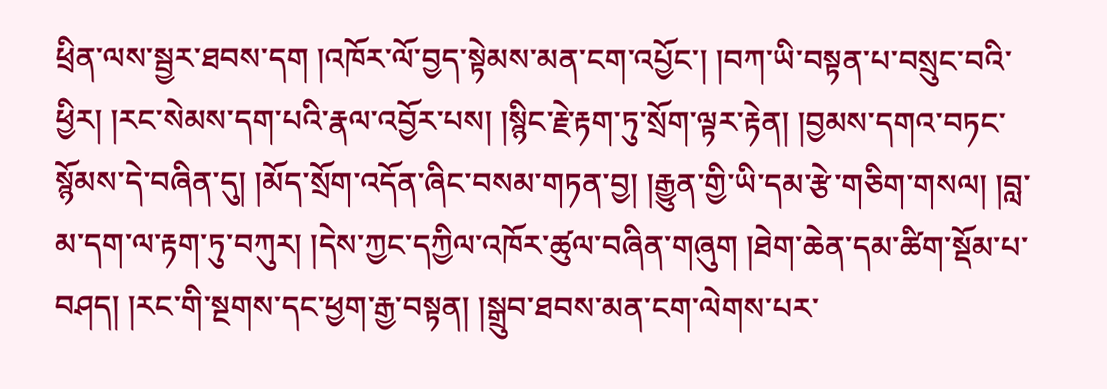ཕྲིན་ལས་སྦྱར་ཐབས་དག །འཁོར་ལོ་བྱད་སྟེམས་མན་ངག་འཔྱོང་། །བཀ་ཡི་བསྟན་པ་བསྲུང་བའི་ཕྱིར། །རང་སེམས་དག་པའི་རྣལ་འབྱོར་པས། །སྙིང་རྗེ་རྟག་ཏུ་སྲོག་ལྟར་རྟེན། །བྱམས་དགའ་བཏང་སྙོམས་དེ་བཞིན་དུ། །མོད་སྲོག་འདོན་ཞིང་བསམ་གཏན་བྱ། །རྒྱུན་གྱི་ཡི་དམ་རྩེ་གཅིག་གསལ། །བླ་མ་དག་ལ་རྟག་ཏུ་བཀུར། །དེས་ཀྱང་དཀྱིལ་འཁོར་ཚུལ་བཞིན་གཞུག །ཐེག་ཆེན་དམ་ཚིག་སྡོམ་པ་བཤད། །རང་གི་སྔགས་དང་ཕྱག་རྒྱ་བསྟན། །སྒྲུབ་ཐབས་མན་ངག་ལེགས་པར་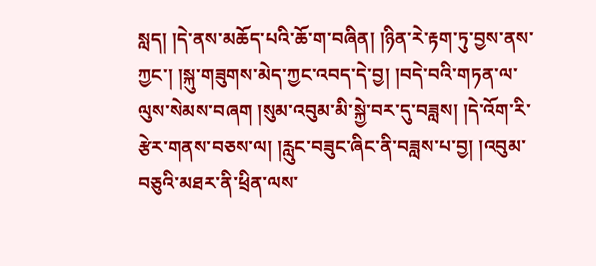སླད། །དེ་ནས་མཆོད་པའི་ཆོ་ག་བཞིན། །ཉིན་རེ་རྟག་ཏུ་བྱས་ནས་ཀྱང་། །སྐུ་གཟུགས་མེད་ཀྱང་འབད་དེ་བྱ། །བདེ་བའི་གཏན་ལ་ལུས་སེམས་བཞག །སུམ་འབུམ་མི་སྐྱེ་བར་དུ་བཟླས། །དེ་འོག་རི་རྩེར་གནས་བཅས་ལ། །རླུང་བཟུང་ཞིང་ནི་བཟླས་པ་བྱ། །འབུམ་བཅུའི་མཐར་ནི་ཕྲིན་ལས་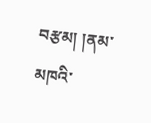བརྩམ། །ནམ་མཁའི་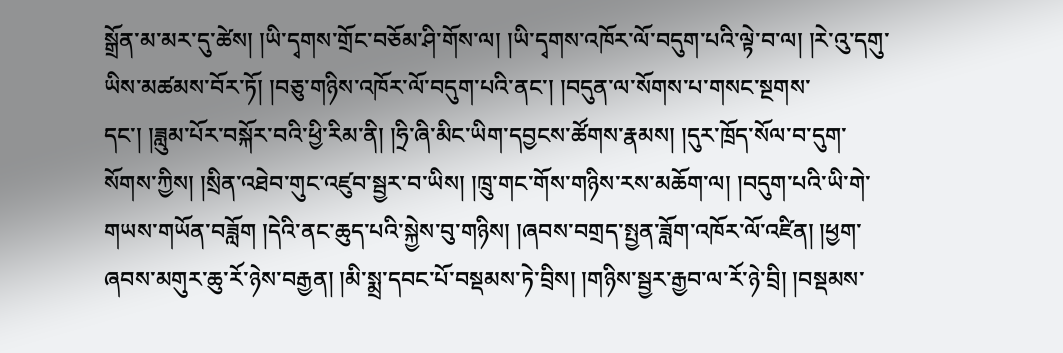སྒྲོན་མ་མར་དུ་ཚེས། །ཡི་དྭགས་གྲོང་བཅོམ་ཤི་གོས་ལ། །ཡི་དྭགས་འཁོར་ལོ་བདུག་པའི་ལྟེ་བ་ལ། །རེ་འུ་དགུ་ཡིས་མཚམས་བོར་ཏོ། །བཅུ་གཉིས་འཁོར་ལོ་བདུག་པའི་ནང་། །བདུན་ལ་སོགས་པ་གསང་སྔགས་དང་། །ཟླུམ་པོར་བསྐོར་བའི་ཕྱི་རིམ་ནི། །ཧྲི་ཞི་མིང་ཡིག་དབྱངས་ཚོགས་རྣམས། །དུར་ཁྲོད་སོལ་བ་དུག་སོགས་ཀྱིས། །སྲིན་འཐེབ་གུང་འཛུབ་སྦྱར་བ་ཡིས། །ཁྲུ་གང་གོས་གཉིས་རས་མཆོག་ལ། །བདུག་པའི་ཡི་གེ་གཡས་གཡོན་བཟློག །དེའི་ནང་ཆུད་པའི་སྐྱེས་བུ་གཉིས། །ཞབས་བགྲད་སྤྱན་ཟློག་འཁོར་ལོ་འཛིན། །ཕྱག་ཞབས་མགུར་ཆུ་རོ་ཉེས་བརྒྱན། །མི་སྨྲ་དབང་པོ་བསྡམས་ཏེ་བྲིས། །གཉིས་སྦྱར་རྒྱབ་ལ་རོ་ཉེ་བྲི། །བསྡམས་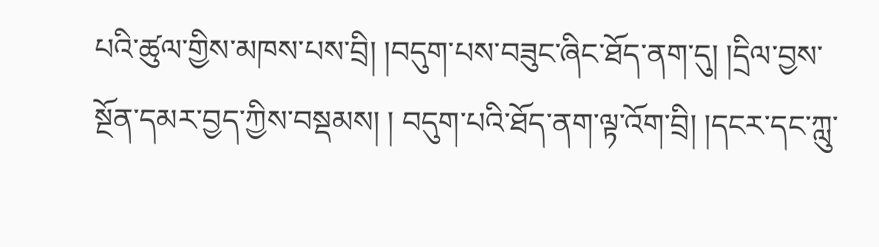པའི་ཚུལ་གྱིས་མཁས་པས་བྲི། །བདུག་པས་བཟུང་ཞིང་ཐོད་ནག་དུ། །དྲིལ་བྱས་སྔོན་དམར་བྱད་ཀྱིས་བསྡམས། ། བདུག་པའི་ཐོད་ནག་ལྟ་འོག་བྲི། །དངར་དང་ཀླུ་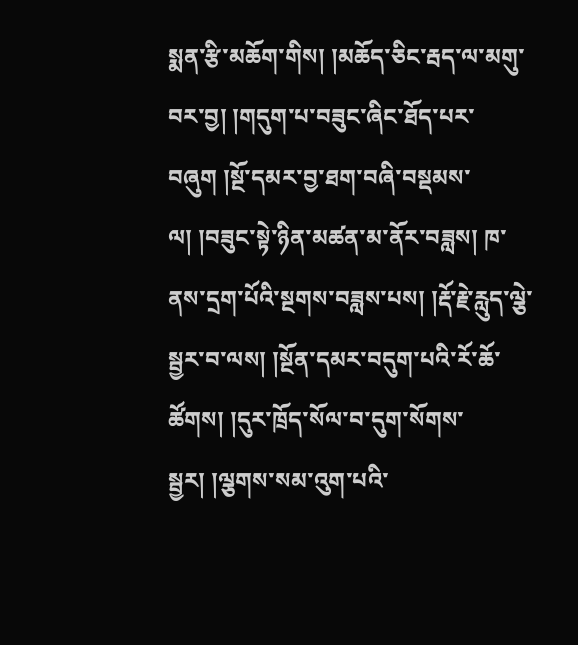སྨན་རྩི་མཆོག་གིས། །མཆོད་ཅིང་རྦད་ལ་མགུ་བར་བྱ། །གདུག་པ་བཟུང་ཞིང་ཐོད་པར་བཞུག །སྔོ་དམར་བྱ་ཐག་བཞི་བསྡམས་ལ། །བཟུང་སྟེ་ཉིན་མཚན་མ་ནོར་བཟླས། ཁ་ནས་དྲག་པོའི་སྔགས་བཟླས་པས། །རྡོ་རྗེ་རླུད་ལྕེ་སྦྱར་བ་ལས། །སྔོན་དམར་བདུག་པའི་རོ་ཆོ་ཚོགས། །དུར་ཁྲོད་སོལ་བ་དུག་སོགས་སྦྱར། །ལྕགས་སམ་འུག་པའི་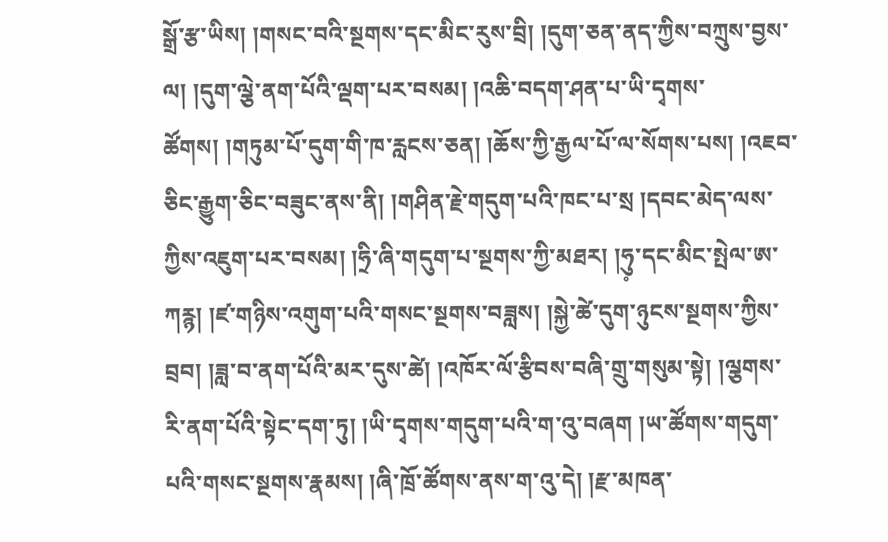སྒྲོ་རྩ་ཡིས། །གསང་བའི་སྔགས་དང་མིང་རུས་བྲི། །དུག་ཅན་ནད་ཀྱིས་བཀྲུས་བྱས་ལ། །དུག་ལྕེ་ནག་པོའི་ལྡག་པར་བསམ། །འཆི་བདག་ཤན་པ་ཡི་དྭགས་ཚོགས། །གཏུམ་པོ་དུག་གི་ཁ་རླངས་ཅན། །ཆོས་ཀྱི་རྒྱལ་པོ་ལ་སོགས་པས། །འཇབ་ཅིང་རྒྱུག་ཅིང་བཟུང་ནས་ནི། །གཤིན་རྗེ་གདུག་པའི་ཁང་པ་སྲ །དབང་མེད་ལས་ཀྱིས་འཇུག་པར་བསམ། །ཧྲི་ཞི་གདུག་པ་སྔགས་ཀྱི་མཐར། །ཧུ༷་དང་མིང་སྤེལ་ཨ་ཀརྙ། །ཛ་གཉིས་འགུག་པའི་གསང་སྔགས་བཟླས། །སྐྱེ་ཚེ་དུག་ཉུངས་སྔགས་ཀྱིས་བྲབ། །ཟླ་བ་ནག་པོའི་མར་དུས་ཚེ། །འཁོར་ལོ་རྩིབས་བཞི་གྲུ་གསུམ་སྟེ། །ལྕགས་རི་ནག་པོའི་སྟེང་དག་ཏུ། །ཡི་དྭགས་གདུག་པའི་ག་འུ་བཞག །ཡ་ཚོགས་གདུག་པའི་གསང་སྔགས་རྣམས། །ཞི་ཁྲོ་ཚོགས་ནས་ག་འུ་དེ། །རྫ་མཁན་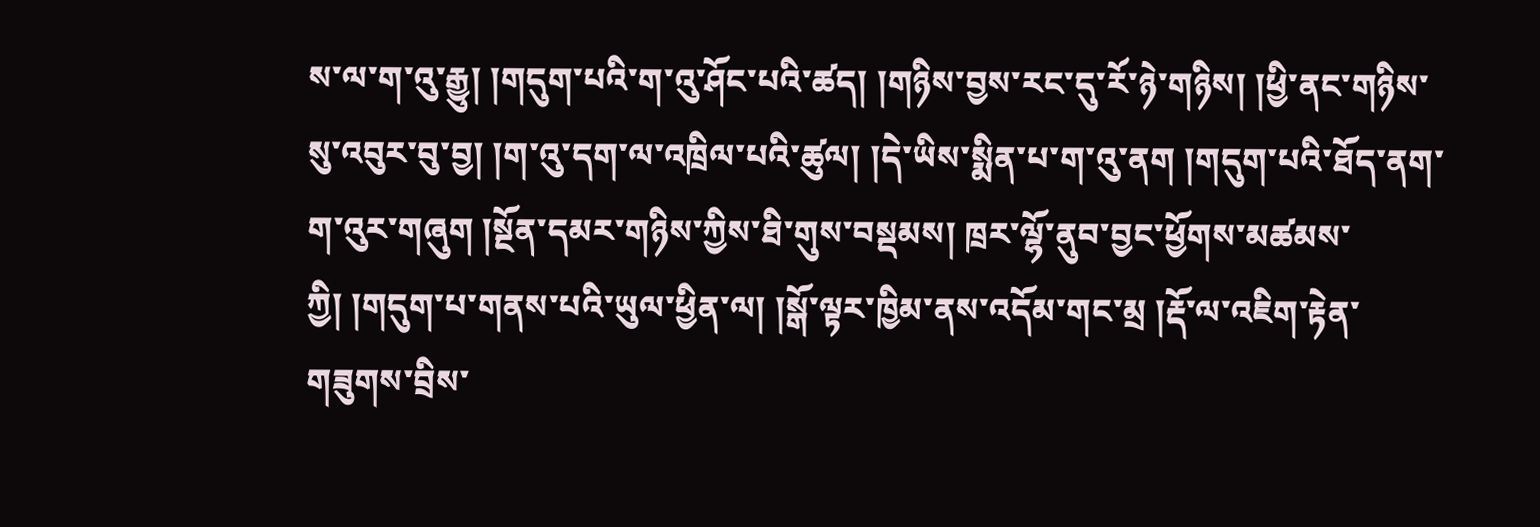ས་ལ་ག་འུ་རྒྱུ། །གདུག་པའི་ག་འུ་ཤོང་པའི་ཚད། །གཉིས་བྱས་རང་དུ་རོ་ཉེ་གཉིས། །ཕྱི་ནང་གཉིས་སུ་འབུར་བུ་བྱ། །ག་འུ་དག་ལ་འཁྲིལ་པའི་ཚུལ། །དེ་ཡིས་སྨིན་པ་ག་འུ་ནག །གདུག་པའི་ཐོད་ནག་ག་འུར་གཞུག །སྔོན་དམར་གཉིས་ཀྱིས་ཐི་གུས་བསྡམས། ཁྲར་ལྷོ་ནུབ་བྱང་ཕྱོགས་མཚམས་ཀྱི། །གདུག་པ་གནས་པའི་ཡུལ་ཕྱིན་ལ། །སྒོ་ལྟར་ཁྱིམ་ནས་འདོམ་གང་མྲ །རྡོ་ལ་འཇིག་རྟེན་གཟུགས་བྲིས་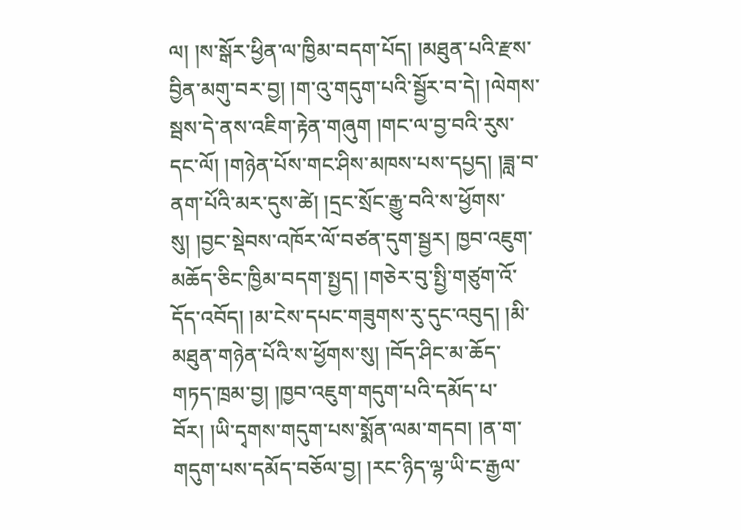ལ། །ས་སྒོར་ཕྱིན་ལ་ཁྱིམ་བདག་པོད། །མཐུན་པའི་རྫས་བྱིན་མགུ་བར་བྱ། །ག་འུ་གདུག་པའི་སྦྱོར་བ་དེ། །ལེགས་སྦས་དེ་ནས་འཇིག་རྟེན་གཞུག །གང་ལ་བྱ་བའི་རུས་དང་ལོ། །གཉེན་པོས་གང་ཤིས་མཁས་པས་དཔྱད། །ཟླ་བ་ནག་པོའི་མར་དུས་ཚེ། །དྲང་སྲོང་རྒྱུ་བའི་ས་ཕྱོགས་སུ། །བྱང་སྡེབས་འཁོར་ལོ་བཙན་དུག་སྦྱར། ཁྱབ་འཇུག་མཆོད་ཅིང་ཁྱིམ་བདག་སྤྱད། །གཅེར་བུ་སྤྱི་གཙུག་འོ་དོད་འབོད། །མ་ངེས་དཔང་གཟུགས་རུ་དུང་འབུད། །མི་མཐུན་གཉེན་པོའི་ས་ཕྱོགས་སུ། །བོད་ཤིང་མ་ཆོད་གཏད་ཁྲམ་བྱ། །ཁྱབ་འཇུག་གདུག་པའི་དམོད་པ་བོར། །ཡི་དྭགས་གདུག་པས་སྨོན་ལམ་གདབ། །ན་ག་གདུག་པས་དམོད་བཅོལ་བྱ། །རང་ཉིད་ལྷ་ཡི་ང་རྒྱལ་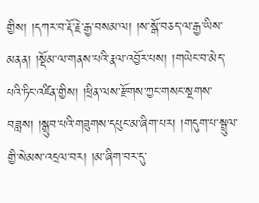གྱིས། །དཀར་བ་རྡོ་རྗེ་རྒྱ་བསམ་ལ། །ས་སྒོ་བཅད་ལ་རྒྱ་ཡིས་མནན། །སྡོམ་ལ་གནས་པའི་རྣལ་འབྱོར་པས། །གཡེང་བ་མེད་པའི་ཏིང་འཛིན་གྱིས། །ཕྲིན་ལས་རྫོགས་ཀྱང་གསང་སྔགས་བཟླས། །སྒྲུབ་པའི་གཟུགས་དཔུང་མ་ཞིག་པར། །གདུག་པ་སྦྲུལ་གྱི་སེམས་འདྲལ་བར། །མ་ཞིག་བར་དུ་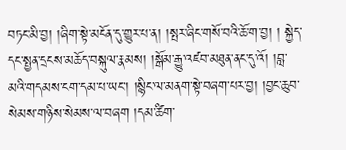བཏང་མི་བྱ། །ཞིག་སྟེ་མངོན་དུ་གྱུར་པ་ན། །སྤར་ཞིང་གསོ་བའི་ཆོ་ག་བྱ། ། སྐྱེད་དང་སྤྱན་དྲངས་མཆོད་བསྐུལ་རྣམས། །སྒོམ་རྒྱུ་འཛབ་མཐུན་ནང་དུ་འོ། །བླ་མའི་གདམས་ངག་དམ་པ་ཡང་། །སྙིང་ལ་མནག་སྟེ་བཞག་པར་བྱ། །བྱང་ཆུབ་སེམས་གཉིས་སེམས་ལ་བཞག །དམ་ཚིག་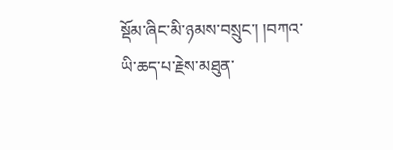སྡོམ་ཞིང་མི་ཉམས་བསྲུང་། །བཀའ་ཡི་ཆད་པ་རྗེས་མཐུན་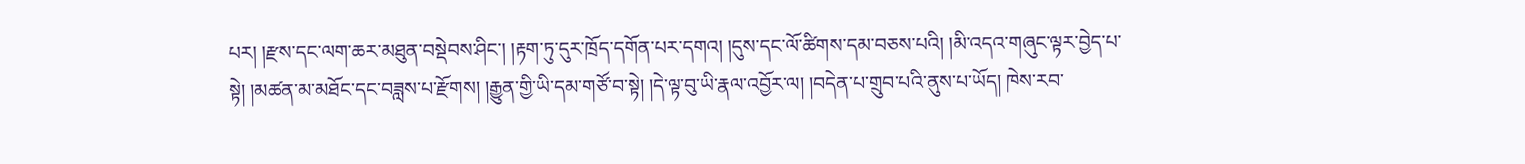པར། །རྫས་དང་ལག་ཆར་མཐུན་བསྡེབས་ཤིང་། །རྟག་ཏུ་དུར་ཁྲོད་དགོན་པར་དགའ། །དུས་དང་ལོ་ཚིགས་དམ་བཅས་པའི། །མི་འདའ་གཞུང་ལྟར་བྱེད་པ་སྟེ། །མཚན་མ་མཐོང་དང་བཟླས་པ་རྫོགས། །རྒྱུན་གྱི་ཡི་དམ་གཙོ་བ་སྟེ། །དེ་ལྟ་བུ་ཡི་རྣལ་འབྱོར་ལ། །བདེན་པ་གྲུབ་པའི་ནུས་པ་ཡོད། ཁེས་རབ་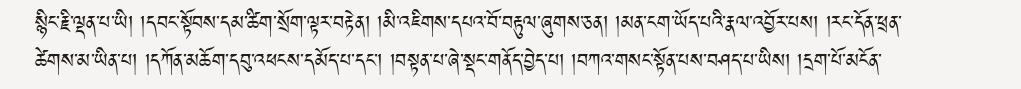སྙིང་རྗི་ལྡན་པ་ཡི། །དབང་སྟོབས་དམ་ཚིག་སྲོག་ལྟར་བརྟེན། །མི་འཇིགས་དཔའ་བོ་བརྟུལ་ཞུགས་ཅན། །མན་ངག་ཡོད་པའི་རྣལ་འབྱོར་པས། །རང་དོན་ཕྲན་ཚེགས་མ་ཡིན་པ། །དཀོན་མཆོག་དབུ་འཕངས་དམོད་པ་དང་། །བསྟན་པ་ཞེ་སྡང་གནོད་བྱེད་པ། །བཀའ་གསང་སྟོན་པས་བཤད་པ་ཡིས། །དྲག་པོ་མངོན་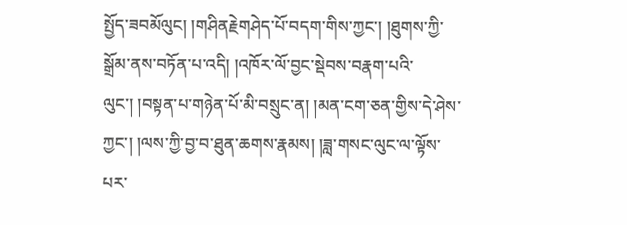སྤྱོད་ཟབམོལུང། །གཤིནརྗེགཤེད་པོ་བདག་གིས་ཀྱང་། །ཐུགས་ཀྱི་སྒྲོམ་ནས་བཏོན་པ་འདི། །འཁོར་ལོ་བྱང་སྡེབས་བརྣག་པའི་ལུང་། །བསྟན་པ་གཉེན་པོ་མི་བསྲུང་ན། །མན་ངག་ཅན་གྱིས་དེ་ཤེས་ཀྱང་། །ལས་ཀྱི་བྱ་བ་ཐུན་ཆགས་རྣམས། །ཟླ་གསང་ལུང་ལ་ལྟོས་པར་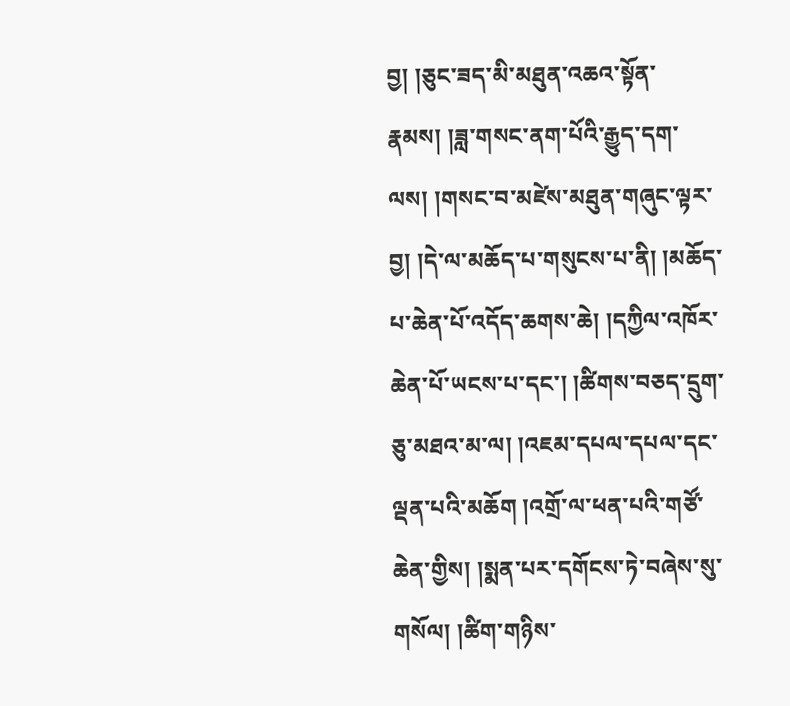བྱ། །ཅུང་ཟད་མི་མཐུན་འཆའ་སྟོན་རྣམས། །ཟླ་གསང་ནག་པོའི་རྒྱུད་དག་ལས། །གསང་བ་མཛེས་མཐུན་གཞུང་ལྟར་བྱ། །དེ་ལ་མཆོད་པ་གསུངས་པ་ནི། །མཆོད་པ་ཆེན་པོ་འདོད་ཆགས་ཆེ། །དཀྱིལ་འཁོར་ཆེན་པོ་ཡངས་པ་དང་། །ཚིགས་བཅད་དྲུག་ཅུ་མཐའ་མ་ལ། །འཇམ་དཔལ་དཔལ་དང་ལྡན་པའི་མཆོག །འགྲོ་ལ་ཕན་པའི་གཙོ་ཆེན་གྱིས། །སྨན་པར་དགོངས་ཏེ་བཞེས་སུ་གསོལ། །ཚིག་གཉིས་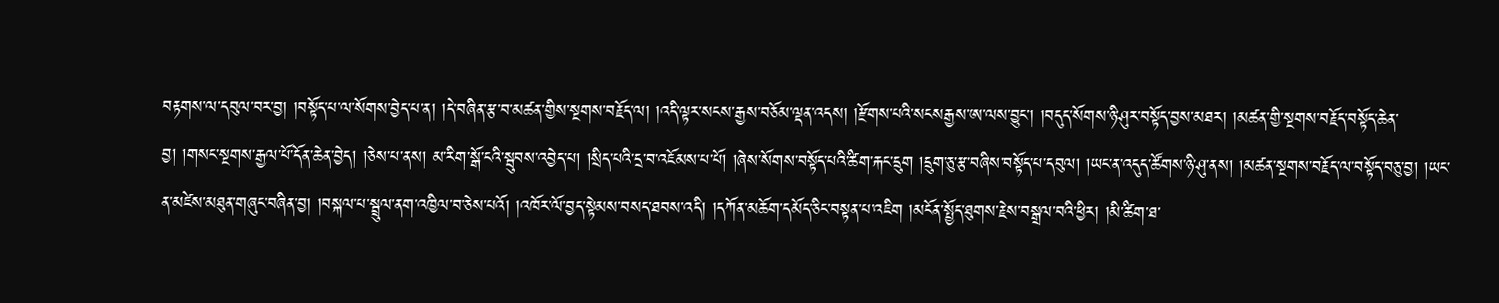བརྟགས་ལ་དབུལ་བར་བྱ། །བསྟོད་པ་ལ་སོགས་བྱེད་པ་ན། །དེ་བཞིན་རྩ་བ་མཚན་གྱིས་སྔགས་བརྗོད་ལ། །འདི་ལྟར་སངས་རྒྱས་བཅོམ་ལྡན་འདས། །རྫོགས་པའི་སངསརྒྱས་ཨ་ལས་བྱུང་། །བདུད་སོགས་ཉི་ཤུར་བསྟོད་བྱས་མཐར། །མཚན་གྱི་སྔགས་བརྗོད་བསྟོད་ཆེན་བྱ། །གསང་སྔགས་རྒྱལ་པོ་དོན་ཆེན་བྱེད། །ཅེས་པ་ནས། མ་རིག་སྒོ་ངའི་སྦུབས་འབྱེད་པ། །སྲིད་པའི་དྲ་བ་འཇོམས་པ་པོ། །ཞེས་སོགས་བསྟོད་པའི་ཚིག་རྐང་དྲུག །དྲུག་ཅུ་རྩ་བཞིས་བསྟོད་པ་དབུལ། །ཡང་ན་འདུད་ཚོགས་ཉི་ཤུ་ནས། །མཚན་སྔགས་བརྗོད་ལ་བསྟོད་བཅུ་བྱ། །ཡང་ན་མཛེས་མཐུན་གཞུང་བཞིན་བྱ། །བསྐལ་པ་སྦྲུལ་ནག་འཁྱིལ་བ་ཅེས་པའོ། །འཁོར་ལོ་བྱད་སྟེམས་བསད་ཐབས་འདི། །དཀོན་མཆོག་དམོད་ཅིང་བསྟན་པ་འཇིག །མངོན་སྤྱོད་ཐུགས་རྗེས་བསྒྲལ་བའི་ཕྱིར། །མི་ཚིག་ཐ་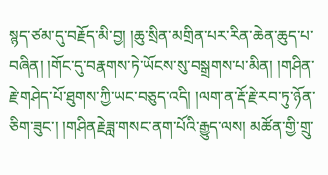སྙད་ཙམ་དུ་བརྗོད་མི་བྱ། །ཆུ་སྲིན་མགྲིན་པར་རིན་ཆེན་ཆུད་པ་བཞིན། །གོང་དུ་བརྣགས་ཏེ་ཡོངས་སུ་བསྒྲགས་པ་མིན། །གཤིན་རྗེ་གཤེད་པོ་ཐུགས་ཀྱི་ཡང་བཅུད་འདི། །ལག་ན་རྡོ་རྗེ་རབ་ཏུ་ཉོན་ཅིག་ཟུང་། །གཤིནརྗེཟླ་གསང་ནག་པོའི་རྒྱུད་ལས། མཚོན་གྱི་གྲུ་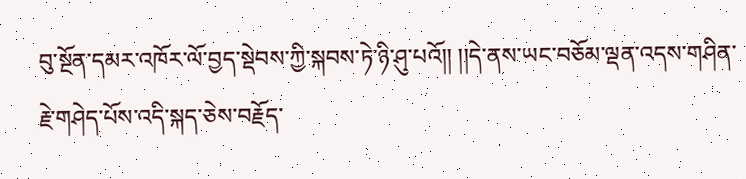བུ་སྔོན་དམར་འཁོར་ལོ་བྱད་སྡེབས་ཀྱི་སྐབས་ཏེ་ཉི་ཤུ་པའོ།། །།དེ་ནས་ཡང་བཅོམ་ལྡན་འདས་གཤིན་རྗེ་གཤེད་པོས་འདི་སྐད་ཅེས་བརྗོད་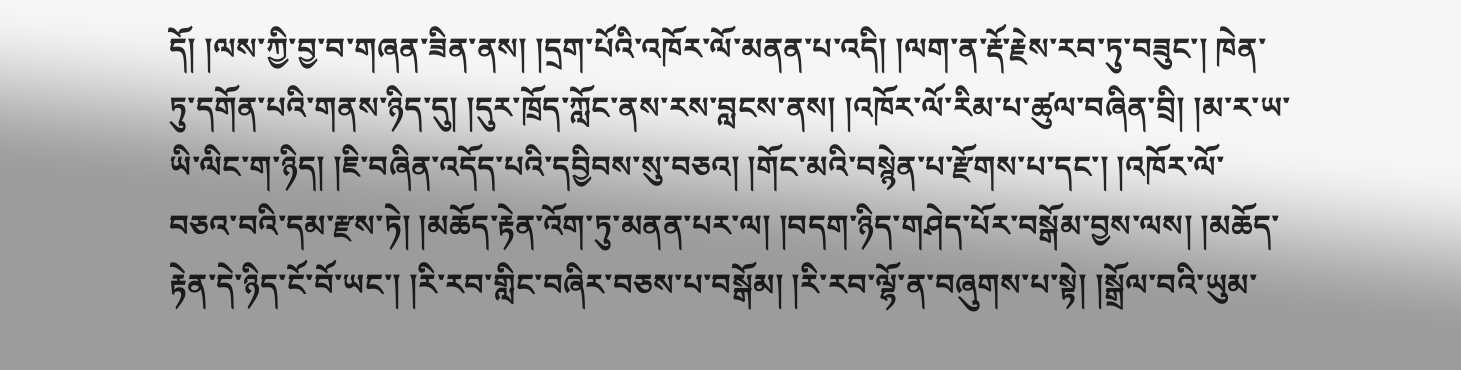དོ། །ལས་ཀྱི་བྱ་བ་གཞན་ཟིན་ནས། །དྲག་པོའི་འཁོར་ལོ་མནན་པ་འདི། །ལག་ན་རྡོ་རྗེས་རབ་ཏུ་བཟུང་། ཁེན་ཏུ་དགོན་པའི་གནས་ཉིད་དུ། །དུར་ཁྲོད་ཀློང་ནས་རས་བླངས་ནས། །འཁོར་ལོ་རིམ་པ་ཚུལ་བཞིན་བྲི། །མ་ར་ཡ་ཡི་ལིང་ག་ཉིད། །ཇི་བཞིན་འདོད་པའི་དབྱིབས་སུ་བཅའ། །གོང་མའི་བསྙེན་པ་རྫོགས་པ་དང་། །འཁོར་ལོ་བཅའ་བའི་དམ་རྫས་ཏེ། །མཆོད་རྟེན་འོག་ཏུ་མནན་པར་ལ། །བདག་ཉིད་གཤེད་པོར་བསྒོམ་བྱས་ལས། །མཆོད་རྟེན་དེ་ཉིད་ངོ་བོ་ཡང་། །རི་རབ་གླིང་བཞིར་བཅས་པ་བསྒོམ། །རི་རབ་ལྷོ་ན་བཞུགས་པ་སྟེ། །སྒྲོལ་བའི་ཡུམ་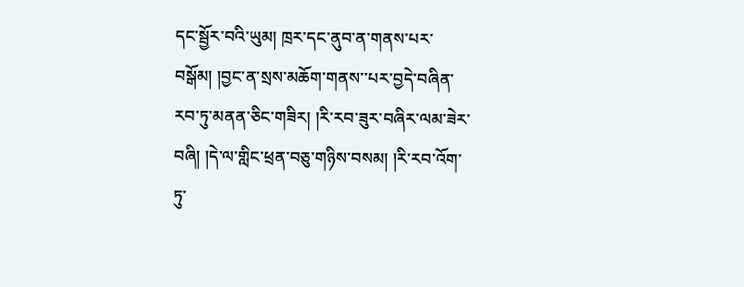དང་སྦྱོར་བའི་ཡུམ། ཁྲར་དང་ནུབ་ན་གནས་པར་བསྒོམ། །བྱང་ན་སྲས་མཆོག་གནས་་པར་བྱདེ་བཞིན་རབ་ཏུ་མནན་ཅིང་གཟིར། །རི་རབ་ཟུར་བཞིར་ལམ་ཟེར་བཞི། །དེ་ལ་གླིང་ཕྲན་བཅུ་གཉིས་བསམ། །རི་རབ་འོག་ཏུ་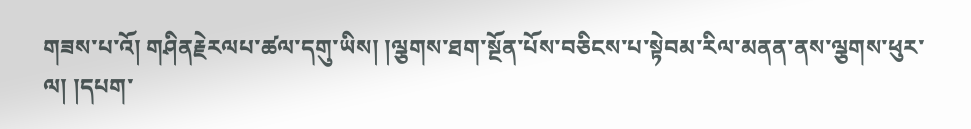གཟས་པ་འོ། གཤིནརྗེརལཔ་ཚལ་དགུ་ཡིས། །ལྕགས་ཐག་སྔོན་པོས་བཅིངས་པ་སྟེབམ་རིལ་མནན་ནས་ལྕགས་ཕུར་ལ། །དཔག་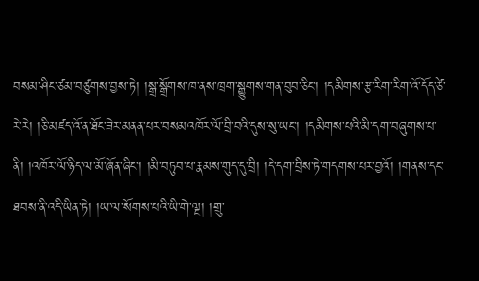བསམ་ཤིང་ཙམ་བཙུགས་བྱས་ཏེ། །སྒྲ་སྒྲོགས་ཁ་ནས་ཁྲག་སྒྱུགས་གན་བུབ་ཅིང་། །དམིགས་རྩ་རིག་རིག་འོ་དོད་ཙེ་རེ་རེ། །ཅི་མཛད་འོ་ན་ཐོང་ཟེར་མནན་པར་བསམའཁོར་ལོ་བྲི་བའི་དུས་སུ་ཡང་། །དམིགས་པའི་མི་དག་བཞུགས་པ་ནི། །འཁོར་ལོ་ཉིད་ལ་མོ་ཞོན་ཞིང་། །མི་བཏུབ་པ་རྣམས་གུད་དུ་བྲི། །དེ་དག་བྲིས་ཏེ་གདགས་པར་བྱའོ། །གནས་དང་ཐབས་ནི་འདི་ཡིན་ཏེ། །ཡ་ལ་སོགས་པའི་ཡི་གེ་ལྔ། །གྲུ་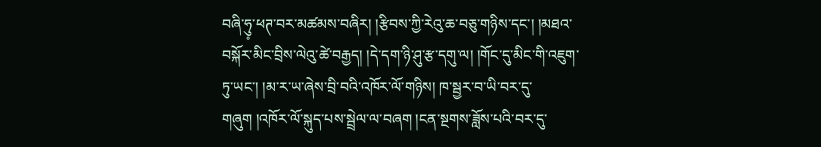བཞི་ཧུ༷་ཕཊ་བར་མཚམས་བཞིར། །རྩིབས་ཀྱི་རེའུ་ཆ་བཅུ་གཉིས་དང་། །མཐའ་བསྐོར་མིང་བྲིས་ལེའུ་ཚེ་བརྒྱད། །དེ་དག་ཉི་ཤུ་རྩ་དགུ་ལ། །གོང་དུ་མིང་གི་འཇུག་ཏུ་ཡང་། །མ་ར་ཡ་ཞེས་བྲི་བའི་འཁོར་ལོ་གཉིས། ཁ་སྦྱར་བ་ཡི་བར་དུ་གཞུག །འཁོར་ལོ་སྐུད་པས་སྦྲེལ་ལ་བཞག །ངན་སྔགས་ཟློས་པའི་བར་དུ་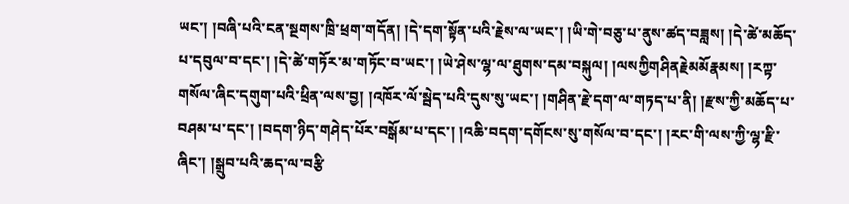ཡང་། །བཞི་པའི་ངན་སྔགས་ཁྲི་ཕྲག་གདོན། །དེ་དག་སྟོན་པའི་རྗེས་ལ་ཡང་། །ཡི་གེ་བཅུ་པ་ནུས་ཚད་བཟླས། །དེ་ཚེ་མཆོད་པ་དབུལ་བ་དང་། །དེ་ཚེ་གཏོར་མ་གཏོང་བ་ཡང་། །ཡེ་ཤེས་ལྷ་ལ་ཐུགས་དམ་བསྐུལ། །ལསཀྱིགཤིནརྗེམམོརྣམས། །རཀྟ་གསོལ་ཞིང་དགུག་པའི་ཕྲིན་ལས་བྱ། །འཁོར་ལོ་སྦེད་པའི་དུས་སུ་ཡང་། །གཤིན་རྗེ་དག་ལ་གཏད་པ་ནི། །རྫས་ཀྱི་མཆོད་པ་བཤམ་པ་དང་། །བདག་ཉིད་གཤེད་པོར་བསྒོམ་པ་དང་། །འཆི་བདག་དགོངས་སུ་གསོལ་བ་དང་། །རང་གི་ལས་ཀྱི་ལྷ་རྫི་ཞིང་། །སྒྲུབ་པའི་ཆད་ལ་བརྩི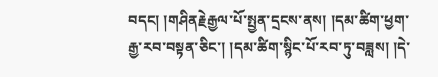བདང། །གཤིནརྗེརྒྱལ་པོ་སྤྱན་དྲངས་ནས། །དམ་ཚིག་ཕྱག་རྒྱ་རབ་བསྟན་ཅིང་། །དམ་ཚིག་སྙིང་པོ་རབ་ཏུ་བཟླས། །དེ་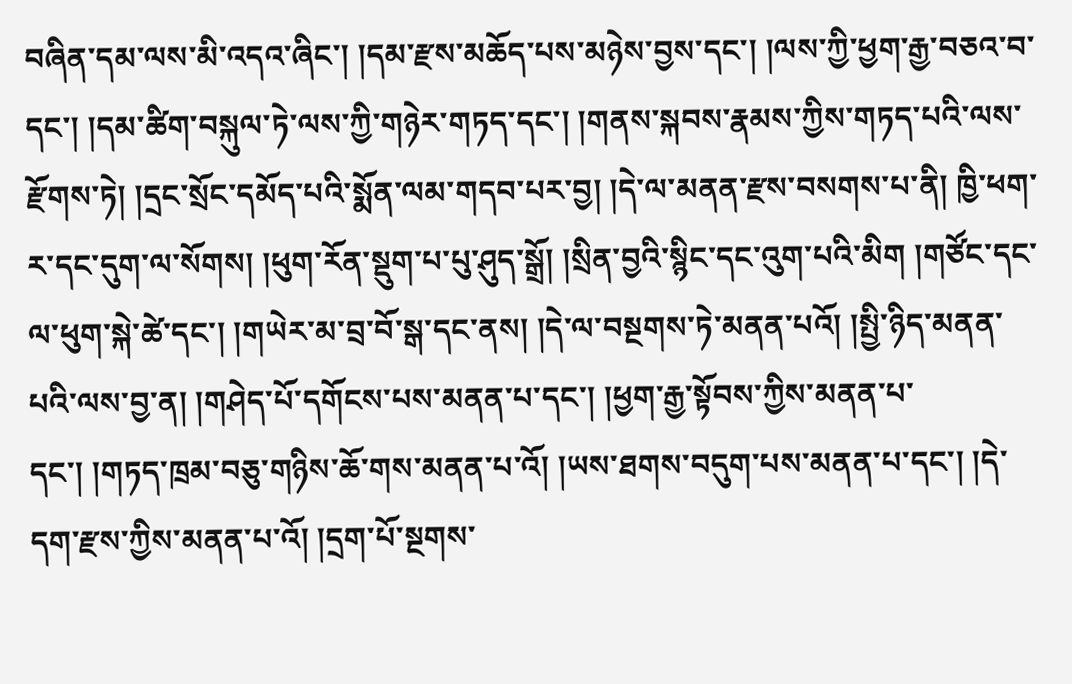བཞིན་དམ་ལས་མི་འདའ་ཞིང་། །དམ་རྫས་མཆོད་པས་མཉེས་བྱས་དང་། །ལས་ཀྱི་ཕྱག་རྒྱ་བཅའ་བ་དང་། །དམ་ཚིག་བསྐུལ་ཏེ་ལས་ཀྱི་གཉེར་གཏད་དང་། །གནས་སྐབས་རྣམས་ཀྱིས་གཏད་པའི་ལས་རྫོགས་ཏེ། །དྲང་སྲོང་དམོད་པའི་སྨོན་ལམ་གདབ་པར་བྱ། །དེ་ལ་མནན་རྫས་བསགས་པ་ནི། ཁྱི་ཕག་ར་དང་དུག་ལ་སོགས། །ཕུག་རོན་སྡུག་པ་པུ་ཤུད་སྒྲོ། །སྲིན་བྱའི་སྙིང་དང་འུག་པའི་མིག །གཙོང་དང་ལ་ཕུག་སྐེ་ཚེ་དང་། །གཡེར་མ་བྲ་བོ་སྒ་དང་ནས། །དེ་ལ་བསྔགས་ཏེ་མནན་པའོ། །སྤྱི་ཉིད་མནན་པའི་ལས་བྱ་ན། །གཤེད་པོ་དགོངས་པས་མནན་པ་དང་། །ཕྱག་རྒྱ་སྟོབས་ཀྱིས་མནན་པ་དང་། །གཏད་ཁྲམ་བཅུ་གཉིས་ཆོ་གས་མནན་པ་འོ། །ཡས་ཐགས་བདུག་པས་མནན་པ་དང་། །དེ་དག་རྫས་ཀྱིས་མནན་པ་འོ། །དྲག་པོ་སྔགས་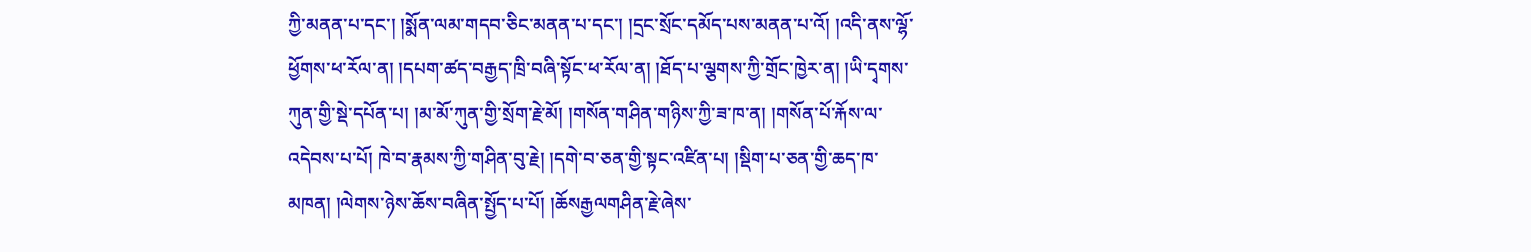ཀྱི་མནན་པ་དང་། །སྨོན་ལམ་གདབ་ཅིང་མནན་པ་དང་། །དྲང་སྲོང་དམོད་པས་མནན་པ་འོ། །འདི་ནས་ལྷོ་ཕྱོགས་ཕ་རོལ་ན། །དཔག་ཚད་བརྒྱད་ཁྲི་བཞི་སྟོང་ཕ་རོལ་ན། །ཐོད་པ་ལྕགས་ཀྱི་གྲོང་ཁྱེར་ན། །ཡི་དྭགས་ཀུན་གྱི་སྡེ་དཔོན་པ། །མ་མོ་ཀུན་གྱི་སྲོག་རྗེ་མོ། །གསོན་གཤིན་གཉིས་ཀྱི་ཟ་ཁ་ན། །གསོན་པོ་རྐོས་ལ་འདེབས་པ་པོ། ཁེ་བ་རྣམས་ཀྱི་གཤིན་བུ་རྗེ། །དགེ་བ་ཅན་གྱི་སྟང་འཛིན་པ། །སྡིག་པ་ཅན་གྱི་ཆད་ཁ་མཁན། །ལེགས་ཉེས་ཆོས་བཞིན་སྤྱོད་པ་པོ། །ཆོསརྒྱལགཤིན་རྗེ་ཞེས་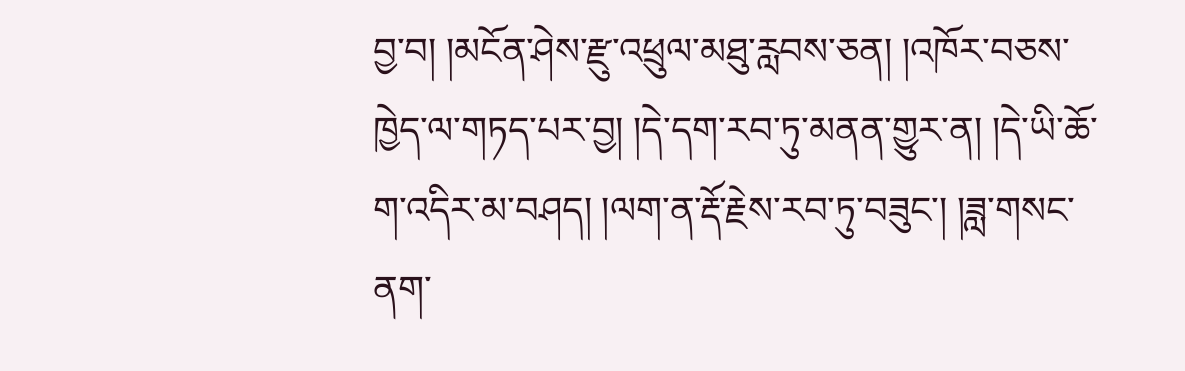བྱ་བ། །མངོན་ཤེས་རྫུ་འཕྲུལ་མཐུ་རླབས་ཅན། །འཁོར་བཅས་ཁྱེད་ལ་གཏད་པར་བྱ། །དེ་དག་རབ་ཏུ་མནན་གྱུར་ན། །དེ་ཡི་ཆོ་ག་འདིར་མ་བཤད། །ལག་ན་རྡོ་རྗེས་རབ་ཏུ་བཟུང་། །ཟླ་གསང་ནག་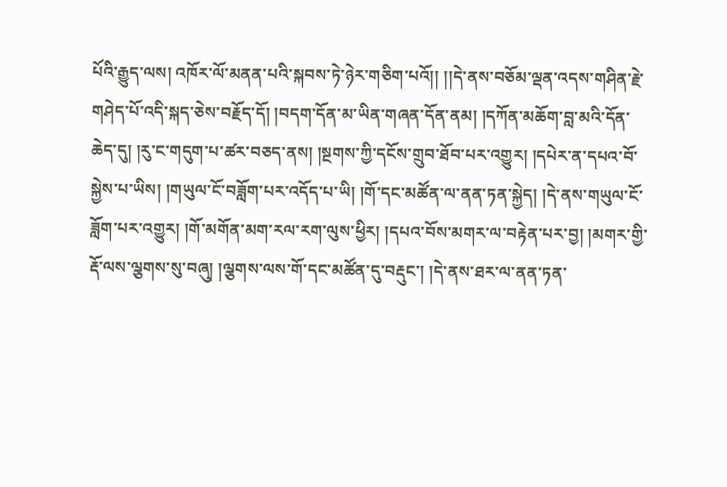པོའི་རྒྱུད་ལས། འཁོར་ལོ་མནན་པའི་སྐབས་ཏེ་ཉེར་གཅིག་པའོ།། །།དེ་ནས་བཅོམ་ལྡན་འདས་གཤིན་རྗེ་གཤེད་པོ་འདི་སྐད་ཅེས་བརྗོད་དོ། །བདག་དོན་མ་ཡིན་གཞན་དོན་ནམ། །དཀོན་མཆོག་བླ་མའི་དོན་ཆེད་དུ། །རུ་ང་གདུག་པ་ཚར་བཅད་ནས། །སྔགས་ཀྱི་དངོས་གྲུབ་ཐོབ་པར་འགྱུར། །དཔེར་ན་དཔའ་བོ་སྐྱེས་པ་ཡིས། །གཡུལ་ངོ་བཟློག་པར་འདོད་པ་ཡི། །གོ་དང་མཚོན་ལ་ནན་ཏན་སྐྱེད། །དེ་ནས་གཡུལ་ངོ་ཟློག་པར་འགྱུར། །གོ་མགོན་མག་རལ་རག་ལུས་ཕྱིར། །དཔའ་བོས་མགར་ལ་བརྟེན་པར་བྱ། །མགར་གྱི་རྡོ་ལས་ལྕགས་སུ་བཞུ། །ལྕགས་ལས་གོ་དང་མཚོན་དུ་བརྡུང་། །དེ་ནས་ཐར་ལ་ནན་ཏན་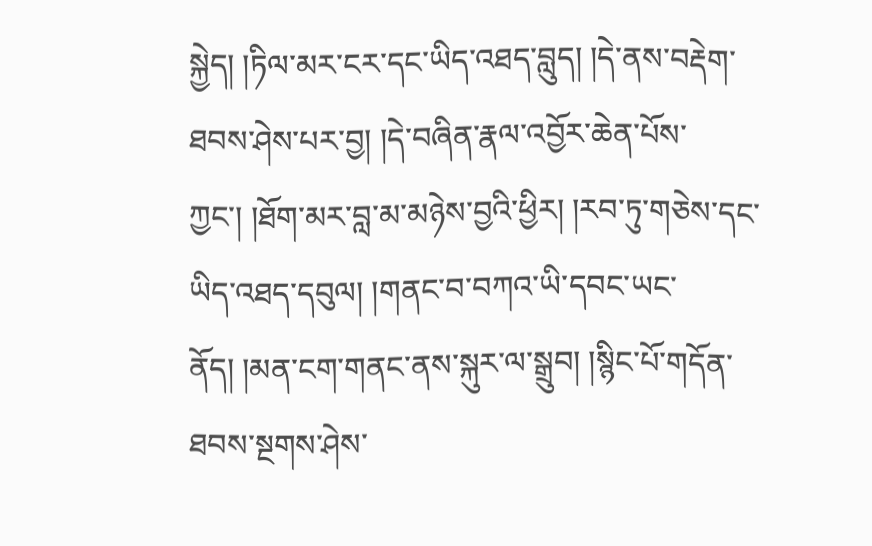སྐྱེད། །ཏིལ་མར་ངར་དང་ཡིད་འཐད་བླུད། །དེ་ནས་བརྡེག་ཐབས་ཤེས་པར་བྱ། །དེ་བཞིན་རྣལ་འབྱོར་ཆེན་པོས་ཀྱང་། །ཐོག་མར་བླ་མ་མཉེས་བྱའི་ཕྱིར། །རབ་ཏུ་གཅེས་དང་ཡིད་འཐད་དབུལ། །གནང་བ་བཀའ་ཡི་དབང་ཡང་ནོད། །མན་ངག་གནང་ནས་སྐུར་ལ་སྒྲུབ། །སྙིང་པོ་གདོན་ཐབས་སྔགས་ཤེས་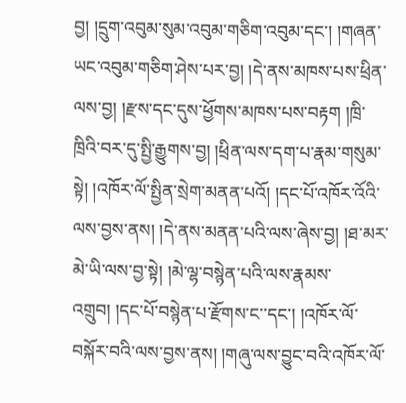བྱ། །དྲུག་འབུམ་སུམ་འབུམ་གཅིག་འབུམ་དང་། །གཞན་ཡང་འབུམ་གཅིག་ཤེས་པར་བྱ། །དེ་ནས་མཁས་པས་ཕྲིན་ལས་བྱ། །རྫས་དང་དུས་ཕྱོགས་མཁས་པས་བརྟག །ཁྲི་ཁྲིའི་བར་དུ་སྤྱི་རྒྱུགས་བྱ། །ཕྲིན་ལས་དག་པ་རྣམ་གསུམ་སྟེ། །འཁོར་ལོ་སྤྱིན་སྲེག་མནན་པའོ། །དང་པོ་འཁོར་འོའི་ལས་བྱས་ནས། །དེ་ནས་མནན་པའི་ལས་ཞེས་བྱ། །ཐ་མར་མེ་ཡི་ལས་བྱ་སྟེ། །མེ་ལྷ་བསྙེན་པའི་ལས་རྣམས་འགྲུབ། །དང་པོ་བསྙེན་པ་རྫོགས་ང་་དང་། །འཁོར་ལོ་བསྐོར་བའི་ལས་བྱས་ནས། །གཞུ་ལས་བྱུང་བའི་འཁོར་ལོ་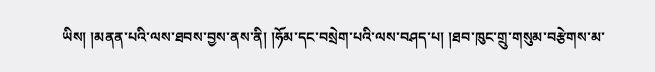ཡིས། །མནན་པའི་ལས་ཐབས་བྱས་ནས་ནི། །ཧོམ་དང་བསྲེག་པའི་ལས་བཤད་པ། །ཐབ་ཁུང་གྲུ་གསུམ་བརྩེགས་མ་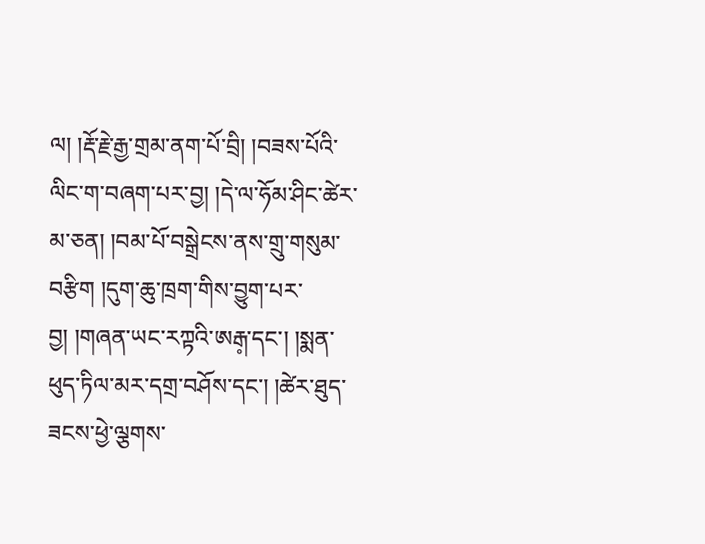ལ། །རྡོ་རྗེ་རྒྱ་གྲམ་ནག་པོ་བྲི། །བཟས་པོའི་ལིང་ག་བཞག་པར་བྱ། །དེ་ལ་ཧོམ་ཤིང་ཚེར་མ་ཅན། །བམ་པོ་བསྒྲེངས་ནས་གྲུ་གསུམ་བརྩིག །དུག་ཆུ་ཁྲག་གིས་བྱུག་པར་བྱ། །གཞན་ཡང་རཀྟའི་ཨརྒ༷་དང་། །སྨན་ཕུད་ཏིལ་མར་དགྲ་བཤོས་དང་། །ཚེར་ཐུད་ཟངས་ཕྱེ་ལྕགས་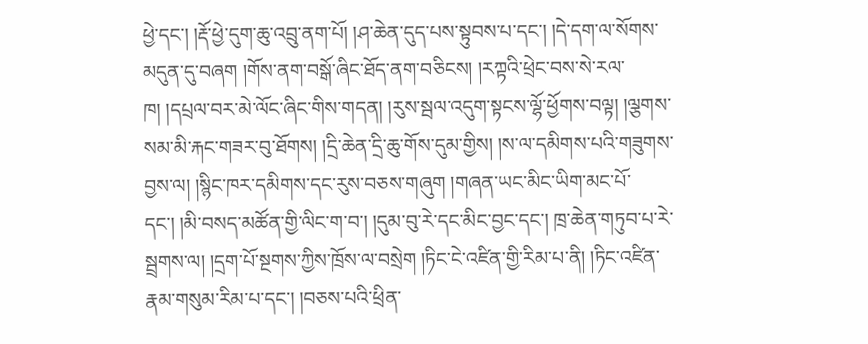ཕྱེ་དང་། །རྡོ་ཕྱེ་དུག་ཆུ་འབྲུ་ནག་པོ། །ཤ་ཆེན་དུད་པས་སྟུབས་པ་དང་། །དེ་དག་ལ་སོགས་མདུན་དུ་བཞག །གོས་ནག་བསྒོ་ཞིང་ཐོད་ནག་བཅིངས། །རཀྟའི་ཕྲེང་བས་སེ་རལ་ཁ། །དཔྲལ་བར་མེ་ལོང་ཞིང་གིས་གདན། །རུས་སྦལ་འདུག་སྟངས་ལྷོ་ཕྱོགས་བལྟ། །ལྕགས་སམ་མི་རྐང་གཟར་བུ་ཐོགས། །དྲི་ཆེན་དྲི་ཆུ་གོས་དུམ་གྱིས། །ས་ལ་དམིགས་པའི་གཟུགས་བྱས་ལ། །སྙིང་ཁར་དམིགས་དང་རུས་བཅས་གཞུག །གཞན་ཡང་མིང་ཡིག་མང་པོ་དང་། །མི་བསད་མཚོན་གྱི་ལིང་ག་བ་། །དུམ་བུ་རེ་དང་མིང་བྱང་དང་། ཁྲ་ཆེན་གཏུབ་པ་རེ་སྦྲགས་ལ། །དྲག་པོ་སྔགས་ཀྱིས་ཁྲོས་ལ་བསྲེག །ཏིང་ངེ་འཛིན་གྱི་རིམ་པ་ནི། །ཏིང་འཛིན་རྣམ་གསུམ་རིམ་པ་དང་། །བཅས་པའི་ཕྲིན་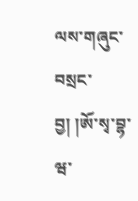ལས་གཞུང་བསྲང་བྱ། །ཨོ་སྭ་བྷ་ཝ་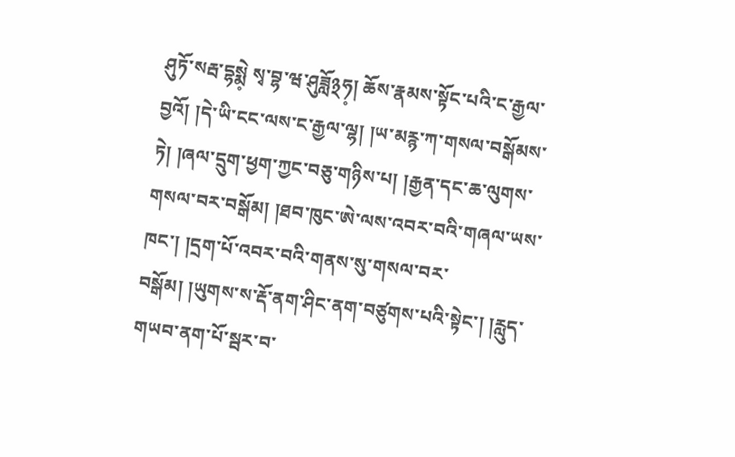ཤུཏོ་སརྦ་དྷསྨེ༷ སྭ་བྷ་ཝ་ཤུཟློ྅ཧ༷། ཆོས་རྣམས་སྟོང་པའི་ང་རྒྱལ་བྱའོ། །དེ་ཡི་ངང་ལས་ང་རྒྱལ་ལྷ། །ཡ་མརྙ་ཀ་གསལ་བསྒོམས་ཏེ། །ཞལ་དྲུག་ཕྱག་ཀྱང་བཅུ་གཉིས་པ། །རྒྱན་དང་ཆ་ལུགས་གསལ་བར་བསྒོམ། །ཐབ་ཁུང་ཨེ་ལས་འབར་བའི་གཞལ་ཡས་ཁང་། །དྲག་པོ་འབར་བའི་གནས་སུ་གསལ་བར་བསྒོམ། །ཡུགས་ས་རྡོ་ནག་ཤིང་ནག་བཙུགས་པའི་སྟེང་། །རླུད་གཡབ་ནག་པོ་སྦར་བ་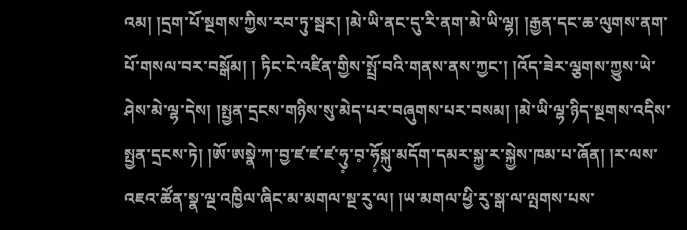འམ། །དྲག་པོ་སྔགས་ཀྱིས་རབ་ཏུ་སྦར། །མེ་ཡི་ནང་དུ་རི་ནག་མེ་ཡི་ལྷ། །རྒྱན་དང་ཆ་ལུགས་ནག་པོ་གསལ་བར་བསྒོམ། ། ཏིང་ངེ་འཛིན་གྱིས་སྤྲོ་བའི་གནས་ནས་ཀྱང་། །འོད་ཟེར་ལྕགས་ཀྱུས་ཡེ་ཤེས་མེ་ལྷ་དེས། །སྤྱན་དྲངས་གཉིས་སུ་མེད་པར་བཞུགས་པར་བསམ། །མེ་ཡི་ལྷ་ཉིད་སྔགས་འདིས་སྤྱན་དྲངས་ཏེ། །ཨོ་ཨསྣེ་ཀ་བྱ་ཛ་ཛ་ཛ་ཧུ༷་བ༷་ཧོ༷སྐུ་མདོག་དམར་སྐྱ་ར་སྐྱེས་ཁམ་པ་ཞོན། །ར་ལས་འཇའ་ཚོན་སྣ་ལྔ་འཁྱིལ་ཞིང་མ་མགལ་སྔ་རུ་ལ། །ཡ་མགལ་ཕྱི་རུ་སྒ་ལ་ལྤགས་པས་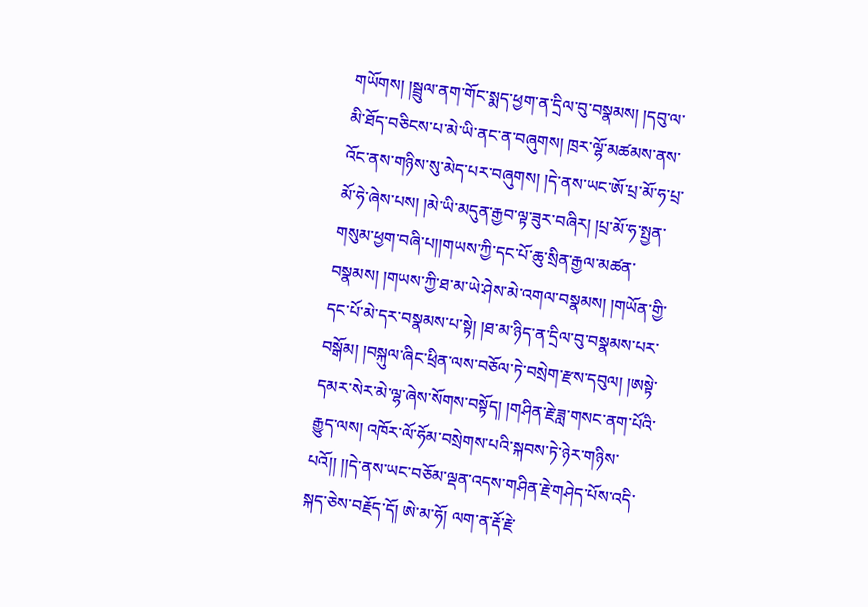གཡོགས། །སྦྲུལ་ནག་གོང་སྨད་ཕྱག་ན་དྲིལ་བུ་བསྣམས། །དབུ་ལ་མི་ཐོད་བཅིངས་པ་མེ་ཡི་ནང་ན་བཞུགས། ཁྲར་ལྷོ་མཚམས་ནས་འོང་ནས་གཉིས་སུ་མེད་པར་བཞུགས། །དེ་ནས་ཡང་ཨོ་པྲ་མོ་ཧ་པྲ་མོ་ཧེ་ཞེས་པས། །མེ་ཡི་མདུན་རྒྱབ་ལྟ་ཟུར་བཞིར། །པྲ་མོ་ཧ་སྤྱན་གསུམ་ཕྱག་བཞི་པ།།གཡས་ཀྱི་དང་པོ་ཆུ་སྲིན་རྒྱལ་མཚན་བསྣམས། །གཡས་ཀྱི་ཐ་མ་ཡེ་ཤེས་མེ་འགལ་བསྣམས། །གཡོན་གྱི་དང་པོ་མེ་དར་བསྣམས་པ་སྟེ། །ཐ་མ་ཉིད་ན་དྲིལ་བུ་བསྣམས་པར་བསྒོམ། །བསྐུལ་ཞིང་ཕྲིན་ལས་བཅོལ་ཏེ་བསྲེག་རྫས་དབུལ། །ཨསྟེ་དམར་སེར་མེ་ལྷ་ཞེས་སོགས་བསྟོད། །གཤིན་རྗེ་ཟླ་གསང་ནག་པོའི་རྒྱུད་ལས། འཁོར་ལོ་ཧོམ་བསྲེགས་པའི་སྐབས་ཏེ་ཉེར་གཉིས་པའོ།། །།དེ་ནས་ཡང་བཅོམ་ལྡན་འདས་གཤིན་རྗེ་གཤེད་པོས་འདི་སྐད་ཅེས་བརྗོད་དོ། ཨེ་མ་ཧོ། ལག་ན་རྡོ་རྗེ་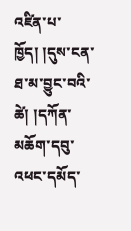འཛིན་པ་ཁྱོད། །དུས་ངན་ཐ་མ་བྱུང་བའི་ཚེ། །དཀོན་མཆོག་དབུ་འཕང་དམོད་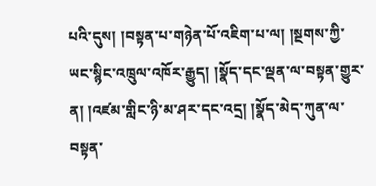པའི་དུས། །བསྟན་པ་གཉེན་པོ་འཇིག་པ་ལ། །སྔགས་ཀྱི་ཡང་སྙིང་འཁྲུལ་འཁོར་རྒྱུད། །སྣོད་དང་ལྡན་ལ་བསྟན་གྱུར་ན། །འཛམ་གླིང་ཉི་མ་ཤར་དང་འདྲ། །སྣོད་མེད་ཀུན་ལ་བསྟན་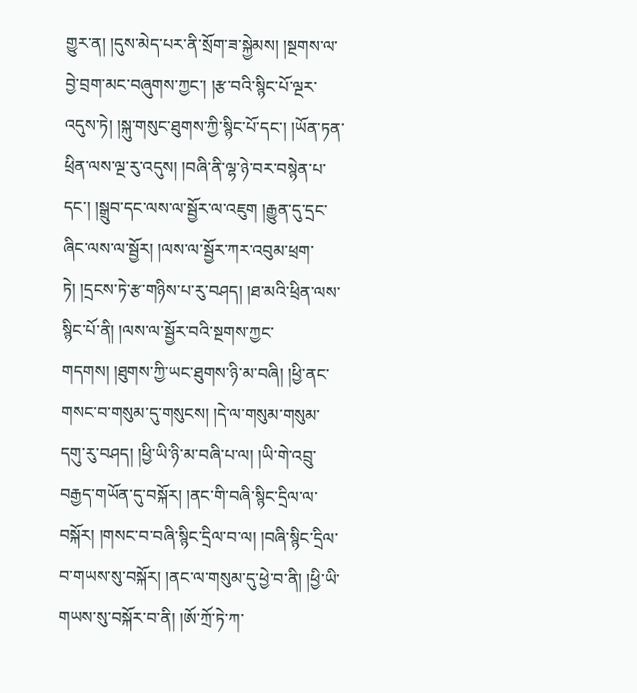གྱུར་ན། །དུས་མེད་པར་ནི་སྲོག་ཟ་སྐྱེམས། །སྔགས་ལ་བྱེ་བྲག་མང་བཞུགས་ཀྱང་། །རྩ་བའི་སྙིང་པོ་ལྔར་འདུས་ཏེ། །སྐུ་གསུང་ཐུགས་ཀྱི་སྙིང་པོ་དང་། །ཡོན་ཏན་ཕྲིན་ལས་ལྔ་རུ་འདུས། །བཞི་ནི་ལྷ་ཉེ་བར་བསྙེན་པ་དང་། །སྒྲུབ་དང་ལས་ལ་སྦྱོར་ལ་འཇུག །རྒྱུན་དུ་དྲང་ཞིང་ལས་ལ་སྦྱོར། །ལས་ལ་སྦྱོར་ཀར་འབུམ་ཕྲག་ཏེ། །དྲངས་ཏེ་རྩ་གཉིས་པ་རུ་བཤད། །ཐ་མའི་ཕྲིན་ལས་སྙིང་པོ་ནི། །ལས་ལ་སྦྱོར་བའི་སྔགས་ཀྱང་གདགས། །ཐུགས་ཀྱི་ཡང་ཐུགས་ཉི་མ་བཞི། །ཕྱི་ནང་གསང་བ་གསུམ་དུ་གསུངས། །དེ་ལ་གསུམ་གསུམ་དགུ་རུ་བཤད། །ཕྱི་ཡི་ཉི་མ་བཞི་པ་ལ། །ཡི་གེ་འབྲུ་བརྒྱད་གཡོན་དུ་བསྐོར། །ནང་གི་བཞི་སྙིང་དྲིལ་ལ་བསྐོར། །གསང་བ་བཞི་སྙིང་དྲིལ་བ་ལ། །བཞི་སྙིང་དྲིལ་བ་གཡས་སུ་བསྐོར། །ནང་ལ་གསུམ་དུ་ཕྱེ་བ་ནི། །ཕྱི་ཡི་གཡས་སུ་བསྐོར་བ་ནི། །ཨོ་ཀྲོ་ཏེ་ཀ་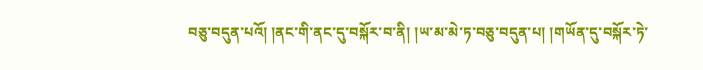བཅུ་བདུན་པའོ། །ནང་གི་ནང་དུ་བསྐོར་བ་ནི། །ཡ་མ་མེ་ཏ་བཅུ་བདུན་པ། །གཡོན་དུ་བསྐོར་ཏེ་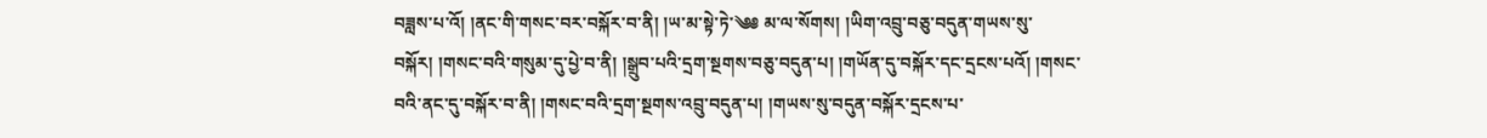བཟླས་པ་འོ། །ནང་གི་གསང་བར་བསྐོར་བ་ནི། །ཡ་མ་སྟེ་ཏེ་༄༅ མ་ལ་སོགས། །ཡིག་འབྲུ་བཅུ་བདུན་གཡས་སུ་བསྐོར། །གསང་བའི་གསུམ་དུ་པྱེ་བ་ནི། །སྒྲུབ་པའི་དྲག་སྔགས་བཅུ་བདུན་པ། །གཡོན་དུ་བསྐོར་དང་དྲངས་པའོ། །གསང་བའི་ནང་དུ་བསྐོར་བ་ནི། །གསང་བའི་དྲག་སྔགས་འབྲུ་བདུན་པ། །གཡས་སུ་བདུན་བསྐོར་དྲངས་པ་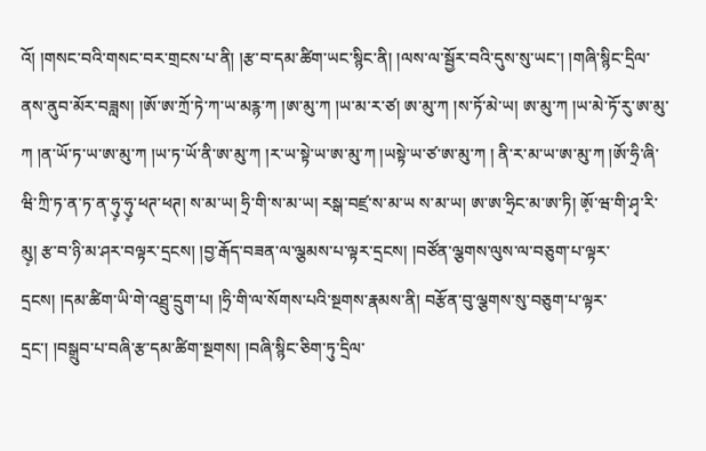འོ། །གསང་བའི་གསང་བར་གྲངས་པ་ནི། །རྩ་བ་དམ་ཚིག་ཡང་སྙིང་ནི། །ལས་ལ་སྦྱོར་བའི་དུས་སུ་ཡང་། །གཞི་སྙིང་དྲིལ་ནས་ནུབ་མོར་བཟླས། །ཨོ་ཨ་ཀྲོ་ཏེ་ཀ་ཡ་མརྙ་ཀ །ཨ་མུ་ཀ །ཡ་མ་ར་ཙ། ཨ་མུ་ཀ །ས་ཏོ་མེ་ཡ། ཨ་མུ་ཀ །ཡ་མེ་ཏོ་རུ་ཨ་མུ་ཀ །ན་ཡོ་ཏ་ཡ་ཨ་མུ་ཀ །ཡ་ཏ་ཡོ་ནི་ཨ་མུ་ཀ །ར་ཡ་སྟེ་ཡ་ཨ་མུ་ཀ །ཡསྟེ་ཡ་ཙ་ཨ་མུ་ཀ ། ནི་ར་མ་ཡ་ཨ་མུ་ཀ །ཨོ་ཧྲི་ཞི་ཝི་ཀྲི་ཏ་ན་ཏ་ན་ཧུ༷་ཧུ༷་ཕཊ་ཕཊ། ས་མ་ཡ། ཧྲི་གི་ས་མ་ཡ། རསྒ་བཛྲ་ས་མ་ཡ ས་མ་ཡ། ཨ་ཨ་ཧྲིང་མ་ཨ་ཏི། ཨོ༷་ཝ་གི་ཤྭ་རི་མུ༷། རྩ་བ་ཉི་མ་ཤར་བལྟར་དྲངས། །བྱ་རྒོད་བཟན་ལ་ལྕམས་པ་ལྟར་དྲངས། །བཙོན་ལྕགས་ལུས་ལ་བཅུག་པ་ལྟར་དྲངས། །དམ་ཚིག་ཡི་གེ་འཐྲུ་དྲུག་པ། །ཧྲི་གི་ལ་སོགས་པའི་སྔགས་རྣམས་ནི། བརྩོན་བུ་ལྕགས་སུ་བཅུག་པ་ལྟར་དྲང་། །བསྒྲུབ་པ་བཞི་རྩ་དམ་ཚིག་སྔགས། །བཞི་སྙིང་ཅིག་ཏུ་དྲིལ་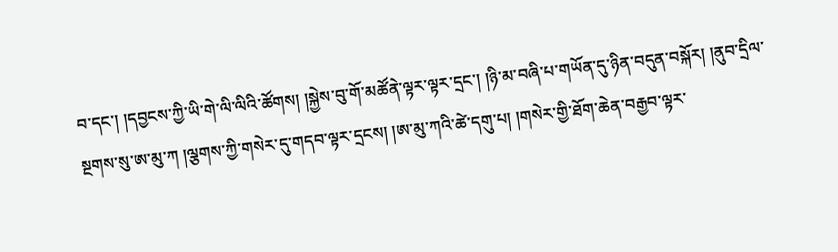བ་དང་། །དབྱངས་ཀྱི་ཡི་གེ་ལི་ལིའི་ཚོགས། །སྐྱེས་བུ་གོ་མཚོནེ་ལྟར་ལྟར་དྲང་། །ཉི་མ་བཞི་པ་གཡོན་དུ་ཉིན་བདུན་བསྐོར། །ནུབ་དྲིལ་སྔགས་སུ་ཨ་མུ་ཀ །ལྕགས་ཀྱི་གསེར་དུ་གདབ་ལྟར་དྲངས། །ཨ་མུ་ཀའི་ཚེ་དགུ་པ། །གསེར་གྱི་ཐོག་ཆེན་བརྒྱབ་ལྟར་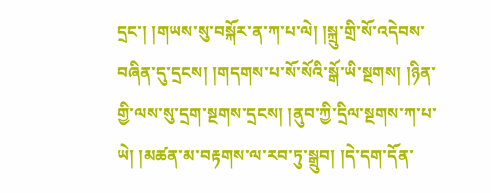དྲང་། །གཡས་སུ་བསྐོར་ན་ཀ་པ་ལེ། །སྐྲུ་གྲི་སོ་འདེབས་བཞིན་དུ་དྲངས། །གདགས་པ་སོ་སོའི་སྒོ་ཡི་སྔགས། །ཉིན་གྱི་ལས་སུ་དྲག་སྔགས་དྲངས། །ནུབ་ཀྱི་དྲིལ་སྔགས་ཀ་པ་ཡེ། །མཚན་མ་བརྟགས་ལ་རབ་ཏུ་སྒྲུབ། །དེ་དག་དོན་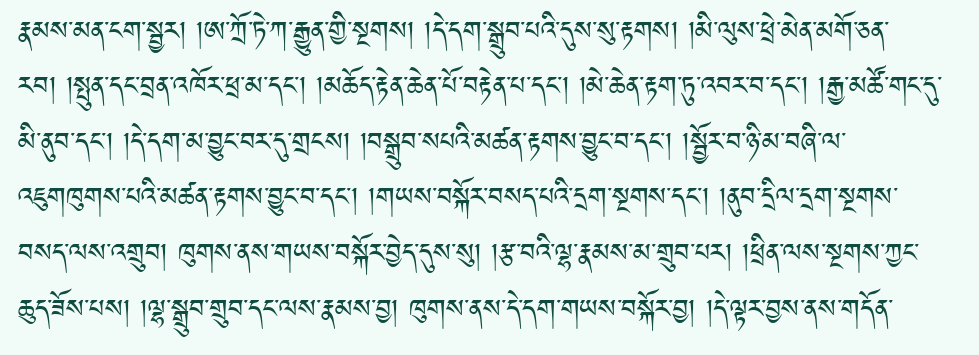རྣམས་མན་ངག་སྦྱར། །ཨ་ཀྲོ་ཏེ་ཀ་རྒྱུན་གྱི་སྔགས། །དེ་དག་སྒྲུབ་པའི་དུས་སུ་རྟགས། །མི་ལུས་ཕྲེ་མེན་མགོ་ཅན་རབ། །སྤུན་དང་བྲན་འཁོར་ཕྲ་མ་དང་། །མཆོད་རྟེན་ཆེན་པོ་བརྟེན་པ་དང་། །མེ་ཆེན་རྟག་ཏུ་འབར་བ་དང་། །རྒྱ་མཚོ་གང་དུ་མི་ནུབ་དང་། །དེ་དག་མ་བྱུང་བར་དུ་གྲངས། །བསྒྲུབ་སཔའི་མཚན་རྟགས་བྱུང་བ་དང་། །སྦྱོར་བ་ཉི་མ་བཞི་ལ་འཇུགཁུགས་པའི་མཚན་རྟགས་བྱུང་བ་དང་། །གཡས་བསྐོར་བསད་པའི་དྲག་སྔགས་དང་། །ནུབ་དྲིལ་དྲག་སྔགས་བསད་ལས་འགྲུབ། ཁུགས་ནས་གཡས་བསྐོར་བྱེད་དུས་སུ། །རྩ་བའི་ལྷ་རྣམས་མ་གྲུབ་པར། །ཕྲིན་ལས་སྔགས་ཀྱང་ཆུད་ཟོས་པས། །ལྷ་སྒྲུབ་གྲུབ་དང་ལས་རྣམས་བྱ། ཁུགས་ནས་དེ་དག་གཡས་བསྐོར་བྱ། །དེ་ལྟར་བྱས་ནས་གདོན་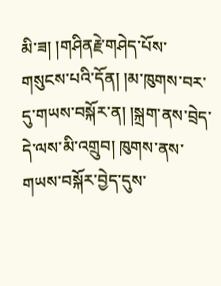མི་ཟ། །གཤིནརྗེ་གཤེད་པོས་གསུངས་པའི་དོན། །མ་ཁུགས་བར་དུ་གཡས་བསྐོར་ན། །སྐྲག་ནས་བྲེད་དེ་ལས་མི་འགྲུབ། ཁུགས་ནས་གཡས་བསྐོར་བྱེད་དུས་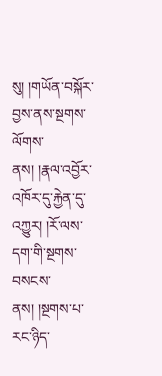སུ། །གཡོན་བསྐོར་བྱས་ནས་སྔགས་ལོགས་ནས། །རྣལ་འབྱོར་འཁོར་དུ་རྐྱེན་དུ་འཀྱུར། །རོ་ལས་དག་གི་སྔགས་བསངས་ནས། །སྔགས་པ་རང་ཉིད་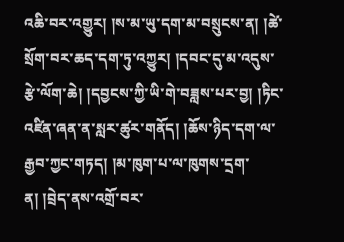འཆི་བར་འགྱུར། །ས་མ་ཡུ་དག་མ་བསྲུངས་ན། །ཚེ་སྲོག་བར་ཆད་དག་ཏུ་འཀྱུར། །དབང་དུ་མ་འདུས་རྩེ་ལོག་ཆེ། །དབྱངས་ཀྱི་ཡི་གེ་བཟླས་པར་བྱ། །ཏིང་འཛིན་ཞན་ན་སླར་ཚུར་གནོད། །ཆོས་ཉིད་དག་ལ་རྒྱབ་ཀྱང་གཏད། །མ་ཁུག་པ་ལ་ཁུགས་དྲག་ན། །བྲེད་ནས་འགྲོ་བར་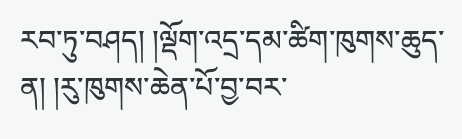རབ་ཏུ་བཤད། །ལྡོག་འདྲ་དམ་ཚིག་ཁུགས་ཆུད་ན། །རུ་ཁུགས་ཆེན་པོ་བྱ་བར་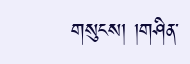གསུངས། །གཤིན་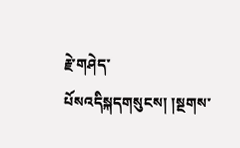རྗེ་གཤེད་པོསའདིསྐདགསུངས། །སྔགས་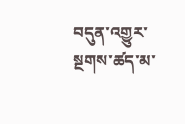བདུན་འགྱུར་སྔགས་ཚད་མ་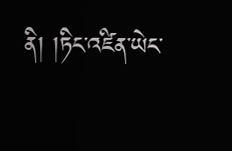ནི། །ཏིང་འཛིན་ཡེང་